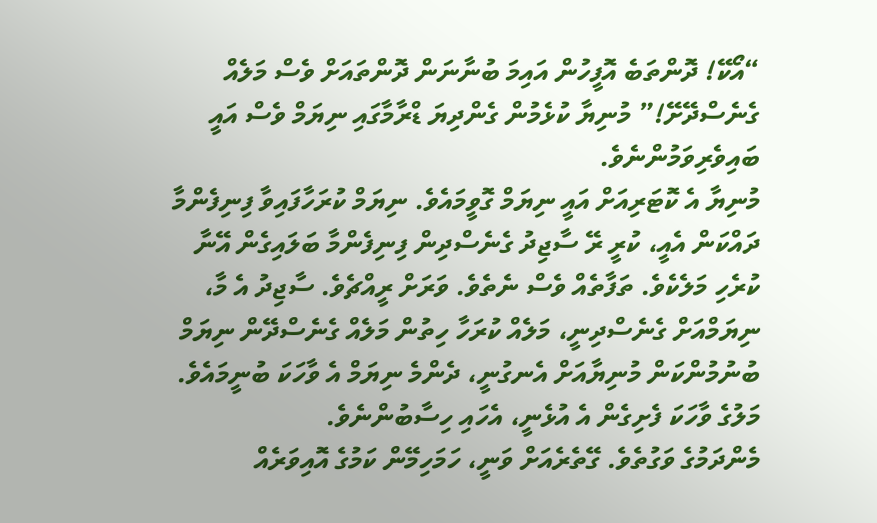“އޯކޭ! ދޮންތަބެ އޮފީހުން އައިމަ ބުނާނަން ދޮންތައަށް ވެސް މަލެއް ގެނެސްދޭށޭ!” މުނިޔާ ކުޅެމުން ގެންދިޔަ ޑްރާމާގައި ނިޔަމް ވެސް އައީ ބައިވެރިވަމުންނެވެ.
މުނިޔާ އެ ކޮޓަރިއަށް އައީ ނިޔަމް ގޮވީމައެވެ. ނިޔަމް ކުރަހާފައިވާ ފިނިފެންމާ ދައްކަން އެއީ، ކުރީ ރޭ ސާޖިދު ގެނެސްދިން ފިނިފެންމާ ބަލައިގެން އޭނާ ކުރެހި މަލެކެވެ. ތަފާތެއް ވެސް ނެތެވެ. ވަރަށް ރީއްޗެވެ. ސާޖިދު އެ މާ، ނިޔަމްއަށް ގެނެސްދިނީ، މަލެއް ކުރަހާ ހިތުން މަލެއް ގެނެސްދޭން ނިޔަމް ބުނުމުންކަން މުނިޔާއަށް އެނގުނީ، ދެންމެ ނިޔަމް އެ ވާހަކަ ބުނީމައެވެ. މަލުގެ ވާހަކަ ފެށިގެން އެ އުޅެނީ، އެހައި ހިސާބުންނެވެ.
މެންދަމުގެ ވަގުތެވެ. ގޭތެރެއަށް ވަނީ، ހަމަހިމޭން ކަމުގެ އޮއިވަރެއް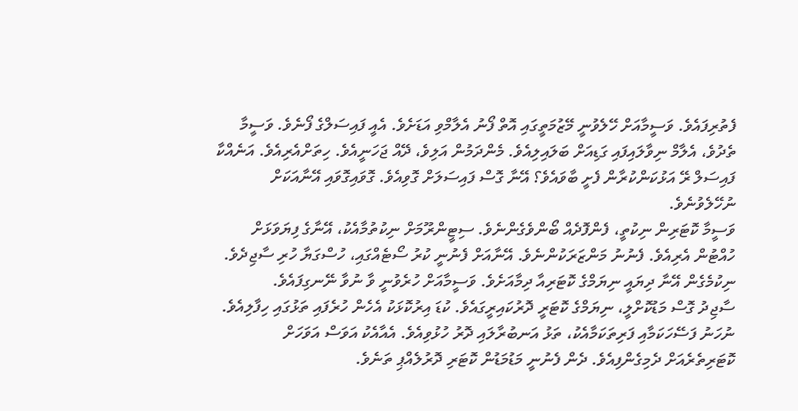ފެތުރިފައެވެ. ވަސީމާއަށް ހޭލެވުނީ މޭޒުމަތީގައި އޮތް ފޯނު އެލާމްވި އަޑަށެވެ. އެއީ ފައިސަލްގެ ފޯނެވެ. ވަސީމާ ތެދުވެ، އެލާމް ނިވާލައިފައި ގަޑިއަށް ބަލައިލިއެވެ. މެންދަމުން އަލިވެ، ދޭއް ޖަހަނީއެވެ. ހިތަށްއެރިއެވެ. އަނެއްކާ ފައިސަލް ރޭ އަޅުކަންކުރާން ފެށީ ބާވައެވެ؟ އޭނާ ގޮސް ފައިސަލަށް ގޮވިއެވެ. ގޮވައިގޮވައި އޭނާއަކަށް ނުހޭލެވުނެވެ.
ވަސީމާ ކޮޓަރިން ނިކުތީ، ފެންފޮދެއް ބޯންވެގެންނެވެ. ސިޓީންރޫމަށް ނިކުތުމާއެކު، އޭނާގެ ފިޔަވަޅަށް ހުއްޓުން އެރިއެވެ. ފެނުނު މަންޒަރަކުންނެވެ. އޭނާއަށް ފެނުނީ ކުރު ސޯޓެއްގައި، ހުސްގަޔާ ހުރި ސާޖިދެވެ. ނިކުމެގެން އޭނާ ދިޔައީ ނިޔަމްގެ ކޮޓަރިއާ ދިމާއަށެވެ. ވަސީމާއަށް ހުރެވުނީ ވާ ނުވާ ނޭނގިފައެވެ.
ސާޖިދު ގޮސް މަޑުކޮށްލީ، ނިޔަމްގެ ކޮޓަރީ ދޮރުކައިރީގައެވެ. ކުޑަ އިރުކޮޅަކު އެހެން ހުރެފައި ތަޅުގައި ހިފާލިއެވެ. ނުހަނު ފަސޭހަކަމާއި ފަރިތަކަމާއެކު، ތަޅު އަނބުރާލައި ދޮރު ހުޅުވިއެވެ. އެއާއެކު އަވަސް އަވަހަށް ކޮޓަރިތެރެއަށް ދެމިގެންފިއެވެ. ދެން ފެނުނީ މަޑުމަޑުން ކޮޓަރި ދޮރުލެއްޕި ތަނެވެ.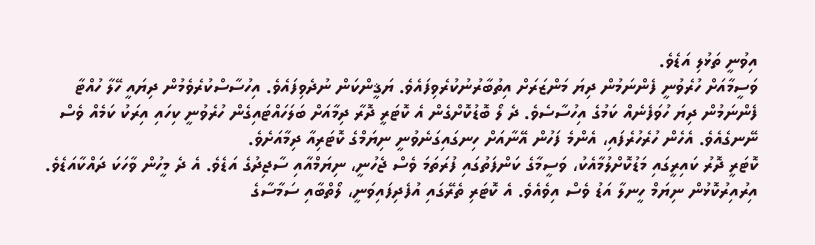އިވުނީ ތަޅުލި އަޑެވެ.
ވަސީމާއަށް ހުރެވުނީ ފެންނަމުން ދިޔަ މަންޒަރަށް އިތުބާރުނުކުރެވިފައެވެ. ޔަޤީންކަން ނުދެވިފައެވެ. އިހުސާސްކުރެވެމުން ދިޔައީ ހޭލާ ހުއްޓާ ފެންނަމުން ދިޔަ ހުވަފެނެއް ކަމުގެ އިހުސާސެވެ. ދެ ލޯ ބޮޑުކޮށްގެން އެ ކޮޓަރީ ދޮރާ ދިމާއަށް ބަލަހައްޓައިގެން ހުރެވުނީ ކިހައި އިރަކު ކަމެއް ވެސް ނޭނގެއެވެ. އެހެން ހުރެހުރެފައި، އެންމެ ފަހުން އޭނާއަށް ހިނގައިގަނެވުނީ ނިޔަމްގެ ކޮޓަރިއާ ދިމާއަށެވެ.
ކޮޓަރީ ދޮރު ކައިރީގައި މަޑުކޮށްލުމާއެކު، ވަސީމާގެ ކަންފަތުގައި ފުރަތަމަ ވެސް ޖެހުނީ، ނިޔަމްއާއި ސާޖިދުގެ އަޑެވެ. އެ ދެ މީހުން ވާހަކަ ދައްކާއަޑެވެ. އިރުއިރުކޮޅުން ނިޔަމް ހީނލާ އަޑު ވެސް އިވެއެވެ. އެ ކޮޓަރި ތެރޭގައި އުފެދިފައިވަނީ، ލޯތްބާއި ސަމާސާގެ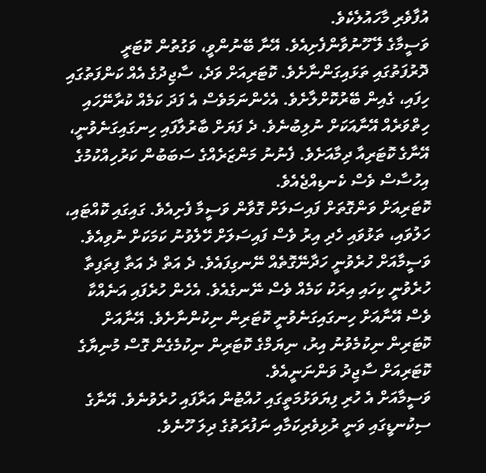އުފާވެރި މާހައުލެކެވެ.
ވަސީމާގެ ލޭ ހޫނުވާންފެށިއެވެ. އޭނާ ބޭނުންވީ، ވަގުތުން ކޮޓަރީ ދޮރުފަތުގައި ތަޅައިގަންނާށެވެ. ކޮޓަރިއަށް ވަދެ، ސާޖިދުގެ އެއް ކަންފަތުގައި ހިފައި، ގެއިން ބޭރުކޮށްލާށެވެ. އެހެންނަމަވެސް އެ ފަދަ ކަމެއް ކުރާނޭހައި ހިތްވަރެއް އޭނާއަކަށް ނުލިބުނެވެ. ދެ ފަޔަށް ބާރުލާފައި ހިނގައިގަނެވުނީ، އޭނާގެ ކޮޓަރިއާ ދިމާއަށެވެ. ފެނުނު މަންޒަރެއްގެ ސަބަބުން ކަރުހިއްކުމުގެ އިހުސާސް ވެސް ކެނޑިއްޖެއެވެ.
ކޮޓަރިއަށް ވަންގޮތަށް ފައިސަލަށް ގޮވާން ވަސީމާ ފެށިއެވެ. ގައިގައި ކޮއްޓައި، ހަލުވައި، ތަޅުވައި ހެދި އިރު ވެސް ފައިސަލަށް ހޭލެވުނު ކަމަކަށް ނުވިއެވެ. ވަސީމާއަށް ހުރެވުނީ ހަދާނޭގޮތެއް ނޭނގިފައެވެ. ދެ އަތް ދެ އަތާ ފިތަފިތާ ހުރެވުނީ ކިހައި އިރަކު ކަމެއް ވެސް ނޭނގެއެވެ. އެހެން ހުރެފައި އަނެއްކާ ވެސް އޭނާއަށް ހިނގައިގަނެވުނީ ކޮޓަރިން ނިކުންނާށެވެ. އޭނާއަށް ކޮޓަރިން ނިކުމެވުނު އިރު، ނިޔަމްގެ ކޮޓަރިން ނިކުމެގެން ގޮސް މުނިޔާގެ ކޮޓަރިއަށް ސާޖިދު ވަންނަނީއެވެ.
ވަސީމާއަށް އެ ހުރި ފިޔަވަޅުމަތީގައި ހުއްޓުން އަރާފައި ހުރެވުނެވެ. އޭނާގެ ސިކުނޑީގައި ވަނީ ރުޅިވެރިކަމާއި ނަފުރަތުގެ ދިލަ ހޫނެވެ.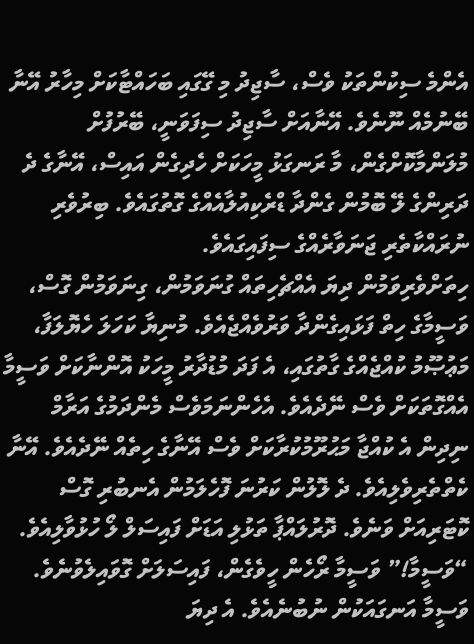އެންމެ ސިކުންތަކު ވެސް، ސާޖިދު މި ގޭގައި ބަހައްޓާކަށް މިހާރު އޭނާ ބޭނުމެއް ނޫނެވެ. އޭނާއަށް ސާޖިދު ސިފަވަނީ، ބޭރުފުށް މުލަންމާކޮށްގެން، މާ ރަނގަޅު މީހަކަށް ހެދިގެން އައިސް، އޭނާގެ ދެ ދަރިންގެ ލޭ ބޮމުން ގެންދާ ޑްރެކިއުލާއެއްގެ ގޮތުގައެވެ. ބިރުވެރި ނުރައްކާތެރި ޖަނަވާރެއްގެ ސިފައިގައެވެ.
ހިތަށްވެރިވަމުން ދިޔަ އެއްޗެހިތައް ގުނަވަމުން، ގިނަވަމުން ގޮސް، ވަސީމާގެ ހިތް ފަޅައިގެންދާ ވަރުވެއްޖެއެވެ. މުނިޔާ ކަހަލަ ހެޔޮލަފާ، މަޢުޞޫމު ކުއްޖެއްގެ ގާތުގައި، އެ ފަދަ މުޑުދާރު މީހަކު އޮންނާކަށް ވަސީމާ އެއްގޮތަކަށް ވެސް ނޭދެއެވެ. އެހެންނަމަވެސް މެންދަމުގެ އަރާމް ނިދިން އެ ކުއްޖާ މަޙުރޫމުކުރާކަށް ވެސް އޭނާގެ ހިތެއް ނޭދެއެވެ. އޭނާ ކެތްތެރިވެލިއެވެ. ދެ ލޮލުން ކަރުނަ ފޮހެލަމުން އެނބުރި ގޮސް ކޮޓަރިއަށް ވަނެވެ. ދޮރުލައްޕާ ތަޅުލި އަޑަށް ފައިސަލް ލޯ ހުޅުވާލިއެވެ.
“ވަސީމާ!” ވަސީމާ ރޯހެން ހީވެގެން، ފައިސަލަށް ގޮވައިލެވުނެވެ.
ވަސީމާ އަނގައަކުން ނުބުނެއެވެ. އެ ދިޔަ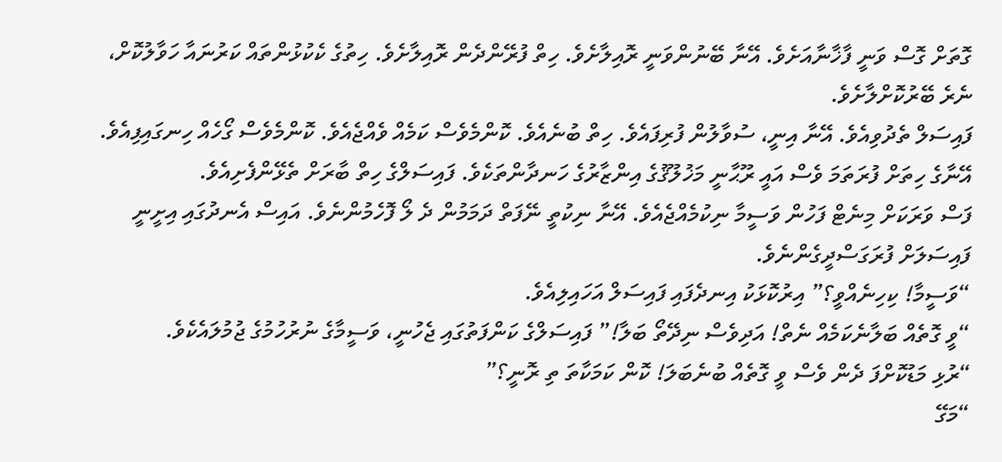ގޮތަށް ގޮސް ވަނީ ފާޚާނާއަށެވެ. އޭނާ ބޭނުންވަނީ ރޮއިލާށެވެ. ހިތް ފުރޭންދެން ރޮއިލާށެވެ. ހިތުގެ ކެކުޅުންތައް ކަރުނައާ ހަވާލުކޮށް، ނެރެ ބޭރުކޮށްލާށެވެ.
ފައިސަލް ތެދުވިއެވެ. އޭނާ އިނީ، ސުވާލުން ފުރިފައެވެ. ހިތް ބުނެއެވެ. ކޮންމެވެސް ކަމެއް ވެއްޖެއެވެ. ކޮންމެވެސް ގޯހެއް ހިނގައިފިއެވެ. އޭނާގެ ހިތަށް ފުރަތަމަ ވެސް އައީ ރޫޙާނީ މަޚުލޫޤުގެ އިންޒާރުގެ ހަނދާންތަކެވެ. ފައިސަލްގެ ހިތް ބާރަށް ތެޅޭންފެށިއެވެ.
ފަސް ވަރަކަށް މިނެޓް ފަހުން ވަސީމާ ނިކުމެއްޖެއެވެ. އޭނާ ނިކުތީ ނޭފަތް ދަމަމުން ދެ ލޯ ފޮހެމުންނެވެ. އައިސް އެނދުގައި އިށީނީ ފައިސަލަށް ފުރަގަސްދީގެންނެވެ.
“ވަސީމާ! ކިހިނެއްވީ؟” އިރުކޮޅަކު އިނދެފައި ފައިސަލް އަހައިލިއެވެ.
“ވީ ގޮތެއް ބަލާނެކަމެއް ނެތް! އަދިވެސް ނިދޭތޯ ބަލާ!” ފައިސަލްގެ ކަންފަތުގައި ޖެހުނީ، ވަސީމާގެ ނުރުހުމުގެ ޖުމުލައެކެވެ.
“ރުޅި މަޑުކޮށްފަ ދެން ވެސް ވީ ގޮތެއް ބުނެބަލަ! ކޮން ކަމަކާތަ ތި ރޮނީ؟”
“މަގޭ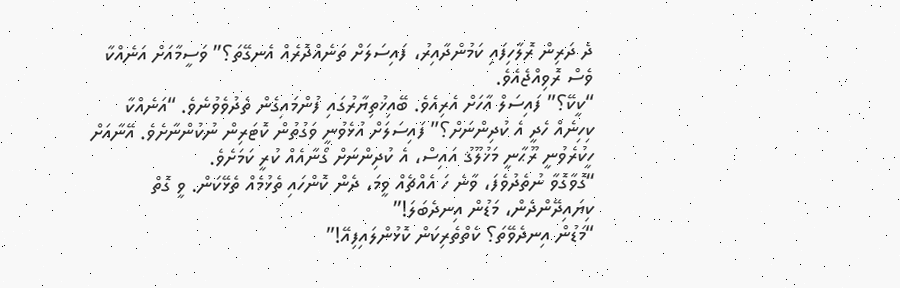ދެ ދަރިން ރޮލާހިފައި ކަމުންދާއިރު، ފައިސަލަށް ތަނެއްދޮރެއް އެނގޭތަ؟” ވަސީމާއަށް އަނެއްކާ ވެސް ރޮވިއްޖެއެވެ.
“ކީކޭ؟” ފައިސަލް އާހަށް އެރިއެވެ. ބޭއިޚުތިޔާރުގައި ފުންމައިގެން ތެދުވެވުނެވެ. “އަނެއްކާ ކިހިނެއް ހެދީ އެ ކުދިންނަށް؟” ފައިސަލަށް އުޅެވުނީ ވަގުތުން ކޮޓަރިން ނުކުންނާށެވެ. އޭނާއަށް ހީކުރެވުނީ ރޫޙާނީ މަޚުލޫޤު އައިސް، އެ ކުދިންނަށް ގޯނާއެއް ކުރީ ކަމަށެވެ.
“ގޮވާގޮވާ ނުތެދުވެފަ، ވާނެ ހަ އެއްޗެއް ވީމަ، ދެން ކޮންހައި ތެޅުމެއް ތެޅޭކަން. ވީ ގޮތް ކިޔައިދޭންދެން، މަޑުން އިނދެބަލަ!”
“މަޑުން އިނދެވޭތަ؟ ކެތްތެރިކަން ކޮޅުންލައިފިއޭ!”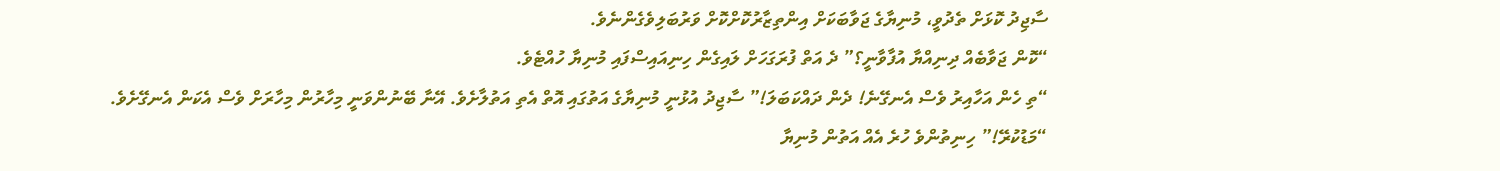ސާޖިދު ކޮޅަށް ތެދުވީ، މުނިޔާގެ ޖަވާބަކަށް އިންތިޒާރުކޮށްކޮށް ވަރުބަލިވެގެންނެވެ.
“ކޮން ޖަވާބެއް ދިނިއްޔާ އުފާވާނީ؟” ދެ އަތް ފުރަގަހަށް ލައިގެން ހިނިއައިސްފައި މުނިޔާ ހުއްޓެވެ.
“ތި ހެން އަހާއިރު ވެސް އެނގޭނެ! ދެން ދައްކަބަލަ!” ސާޖިދު އުޅުނީ މުނިޔާގެ އަތުގައި އޮތް އެތި އަތުލާށެވެ. އޭނާ ބޭނުންވަނީ މިހާރުން މިހާރަށް ވެސް އެކަން އެނގޭށެވެ.
“މަޑުކުރޭ!” ހިނިތުންވެ ހުރެ އެއް އަތުން މުނިޔާ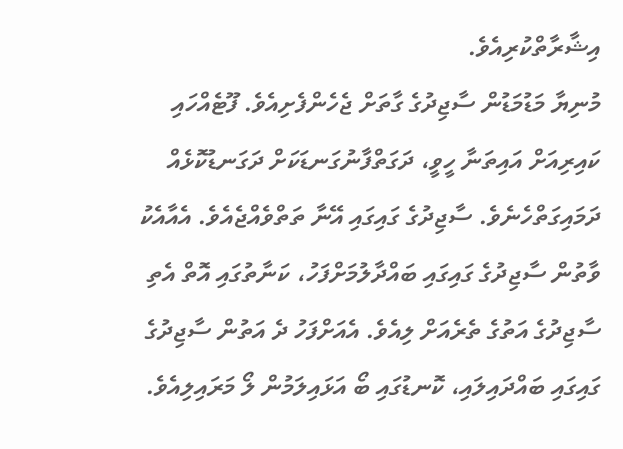އިޝާރާތްކުރިއެވެ.
މުނިޔާ މަޑުމަޑުން ސާޖިދުގެ ގާތަށް ޖެހެންފެށިއެވެ. ފޫޓެއްހައި ކައިރިއަށް އައިތަނާ ހީވީ، ދަގަތްފާނުގަނޑަކަށް ދަގަނޑުކޮޅެއް ދަމައިގަތްހެނެވެ. ސާޖިދުގެ ގައިގައި އޭނާ ތަތްވެއްޖެއެވެ. އެއާއެކު ވާތުން ސާޖިދުގެ ގައިގައި ބައްދާލުމަށްފަހު، ކަނާތުގައި އޮތް އެތި ސާޖިދުގެ އަތުގެ ތެރެއަށް ލިއެވެ. އެއަށްފަހު ދެ އަތުން ސާޖިދުގެ ގައިގައި ބައްދައިލައި، ކޮނޑުގައި ބޯ އަޅައިލަމުން ލޯ މަރައިލިއެވެ.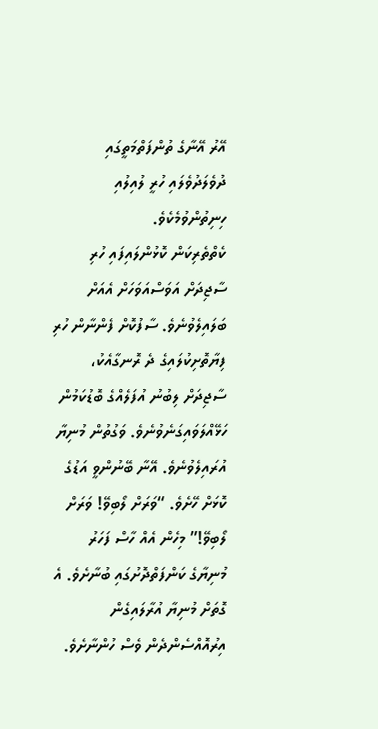އޭރު އޭނާގެ ތުންފަތްމަތީގައި ދުވެލަދުވެލައި ހުރީ ލުއިލުއި ހިނިތުންވުމެކެވެ.
ކެތްތެރިކަން ކޮޅުންލައިފައި ހުރި ސާޖިދަށް އަވަސްއަވަހަށް އެއަށް ބަލައިލެވުނެވެ. ސާފުކޮށް ފެންނާން ހުރި ފިޔާތޮށިކުލައިގެ ދެ ރޮނގާއެކު، ސާޖިދަށް ލިބުނު އުފަލެއްގެ ބޮޑުކަމުން ހަޅޭއްލަވައިގަނެވުނެވެ. ވަގުތުން މުނިޔާ އުރައިލެވުނެވެ. އޭނާ ބޭނުންވީ އަޑުގެ ކޮޅަށް ހޭށެވެ. “ވަރަށް ލޯބިވޭ! ވަރަށް ލޯބިވޭ!” މިހެން އެއް ހާސް ފަހަރު މުނިޔާގެ ކަންފަތްދޮށުގައި ބުނާށެވެ. އެ ގޮތަށް މުނިޔާ އުރާލައިގެން އިރުއޮއްސެންދެން ވެސް ހުންނާށެވެ.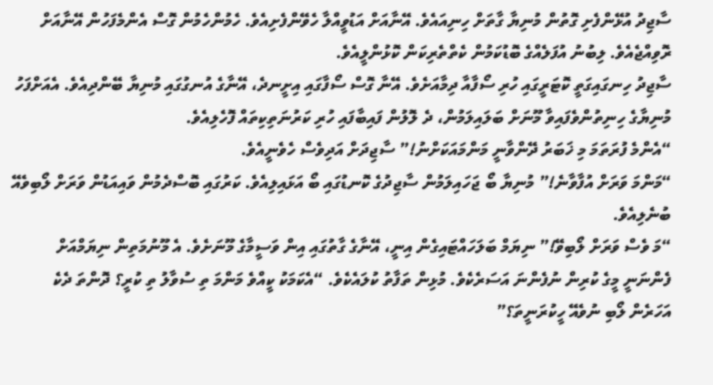ސާޖިދު އުޅޭންފެށި ގޮތުން މުނިޔާ ގާތަށް ހިނިއައެވެ. އޭނާއަށް އަޑުވީއްލާ ހެވޭންފެށިއެވެ. ހެމުންހެމުން ގޮސް އެންމެފަހުން އޭނާއަށް ރޮވިއްޖެއެވެ. ލިބުނު އުފަލެއްގެ ބޮޑުކަމުން ކެތްތެރިކަން ކޮޅުންލީއެވެ.
ސާޖިދު ހިނގައިގަތީ ކޮޓަރީގައި ހުރި ސޯފާއާ ދިމާއަށެވެ. އޭނާ ގޮސް ސޯފާގައި އިށީނދެ، އޭނާގެ އުނގުގައި މުނިޔާ ބޭންދިއެވެ. އެއަށްފަހު މުނިޔާގެ ހިނިތުންވެފައިވާ މޫނަށް ބަލައިލަމުން، ދެ ލޮލުން ފައިބާފައި ހުރި ކަރުނަތިކިތައް ފޮހެލިއެވެ.
“އެންމެ ފުރަތަމަ މި ޚަބަރު ދޭންވާނީ މަންމައަކަށްނު!” ސާޖިދަށް އަދިވެސް ހެވެނީއެވެ.
“މަންމަ ވަރަށް އުފާވާނެ!” މުނިޔާ ބޯ ޖަހައިލަމުން ސާޖިދުގެ ކޮނޑުގައި ބޯ އަޅައިލިއެވެ. ކަރުގައި ބޮސްދެމުން ވައިއަޑުން ވަރަށް ލޯބިވެއޭ ބުނެލިއެވެ.
“މަ ވެސް ވަރަށް ލޯބިވޭ!” ނިޔަމް ބަލަހައްޓައިގެން އިނީ، އޭނާގެ ގާތުގައި އިން ވަސީމާގެ މޫނަށެވެ. އެ މޫނުމަތިން ނިޔަމްއަށް ފެންނަނީ މީގެ ކުރިން ނުފެންނަ އަސަރެކެވެ. މުޅިން ތަފާތު ކުލައެކެވެ. “އެކަމަކު ކީއްވެ މަންމަ ތި ސުވާލު ތި ކުރީ؟ ދޮންތަ ދެކެ އަހަރެން ލޯބި ނުވެއޭ ހީކުރަނީތަ؟”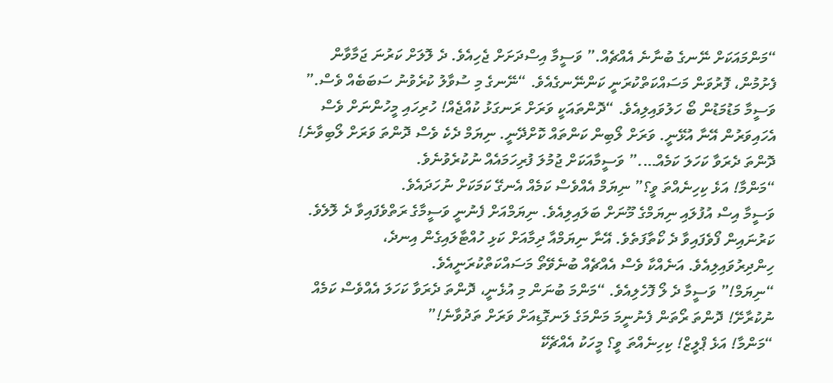“މަންމައަކަށް ނޭނގެ ބުނާނެ އެއްޗެއް.” ވަސީމާ އިސްދަށަށް ޖެހިއެވެ. ދެ ލޮލަށް ކަރުނަ ޖަމާވާން ފެށުމުން، ފޮރުވަން މަސައްކަތްކުރަނީ ކަންނޭނގެއެވެ. “ނޭނގެ މި ސުވާލު ކުރެވުނު ސަބަބެއް ވެސް.” ވަސީމާ މަޑުމަޑުން ބޯ ހަލުވައިލިއެވެ. “ދޮންތައަކީ ވަރަށް ރަނގަޅު ކުއްޖެއް! ހުރިހައި މީހުންނަށް ވެސް އެހައިވަރުން އޭނާ އުޅޭނީ. ވަރަށް ލޯބިން ކަންތައް ކޮށްދޭނީ. ނިޔަމް ދެކެ ވެސް ދޮންތަ ވަރަށް ލޯބިވާނެ! ދޮންތަ ދެރަވާ ކަހަލަ ކަމެއް….” ވަސީމާއަކަށް ޖުމުލަ ފުރިހަމައެއް ނުކުރެވުނެވެ.
“މަންމާ! އަޅެ ކިހިނެއްތަ ވީ؟” ނިޔަމް އެއްވެސް ކަމެއް އެނގޭ ކަމަކަށް ނުހަދައެވެ.
ވަސީމާ އިސް އުފުލައި ނިޔަމްގެ މޫނަށް ބަލައިލިއެވެ. ނިޔަމްއަށް ފެނުނީ ވަސީމާގެ ރަތްވެފައިވާ ދެ ލޮލެވެ. ކަރުނައިން ފޯވެފައިވާ ދެ ކޯތާފަތެވެ. އޭނާ ނިޔަމްއާ ދިމާއަށް ކަޅި ހުއްޓާލައިގެން އިނދެ، ހިންދިރުވައިލިއެވެ. އަނެއްކާ ވެސް އެއްޗެއް ބުނެވޭތޯ މަސައްކަތްކުރަނީއެވެ.
“ނިޔަމް!” ވަސީމާ ދެ ލޯ ފޮހެލިއެވެ. “މަންމަ ބުނަން މި އުޅެނީ، ދޮންތަ ދެރަވާ ކަހަލަ އެއްވެސް ކަމެއް ނުކުރާށޭ! ދޮންތަ ރޯތަން ފެނުނީމަ މަންމަގެ ލަނގޮޑިއަށް ވަރަށް ތަދުވާނެ!”
“މަންމާ! އަޅެ ޕްލީޒް! ކިހިނެއްތަ ވީ؟ މީހަކު އެއްޗެކޭ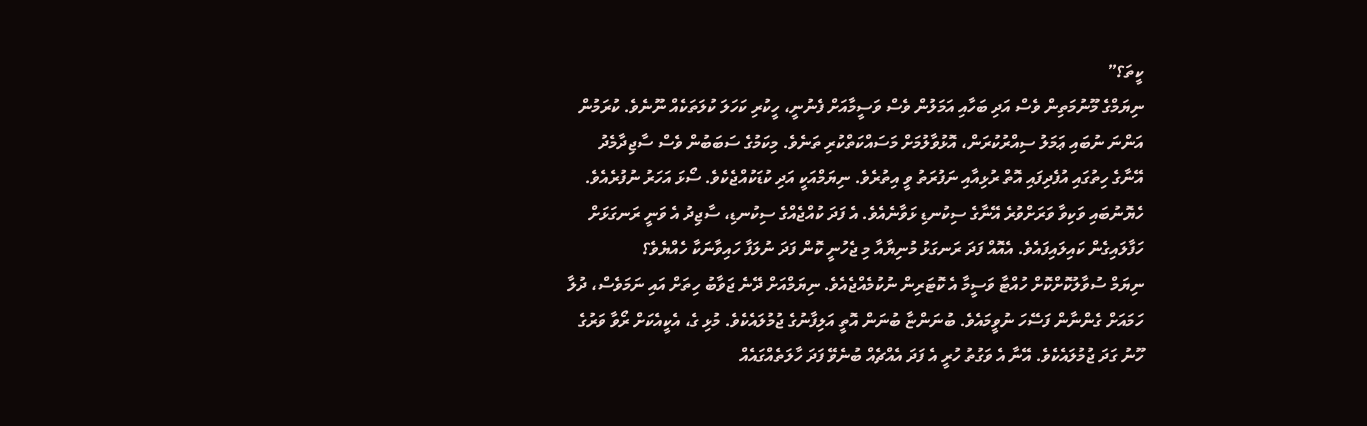ކީތަ؟”
ނިޔަމްގެ މޫނުމަތިން ވެސް އަދި ބަހާއި އަމަލުން ވެސް ވަސީމާއަށް ފެނުނީ، ހީކުރި ކަހަލަ ކުލަތަކެއް ނޫނެވެ. ކުރަމުން އަންނަ ނުބައި ޢަމަލު ސިއްރުކުރަން، އޮޅުވާލުމަށް މަސައްކަތްކުރި ތަނެވެ. މިކަމުގެ ސަބަބުން ވެސް ސާޖިދާމެދު އޭނާގެ ހިތުގައި އުފެދިފައި އޮތް ރުޅިއާއި ނަފުރަތު ވީ އިތުރެވެ. ނިޔަމްއަކީ އަދި ކުޑަކުއްޖެކެވެ. ސޯޅަ އަހަރު ނުފުރެއެވެ. ހެޔޮނުބައި ވަކިވާ ވަރަށްވުރެ އޭނާގެ ސިކުނޑި ޅަވާނެއެވެ. އެ ފަދަ ކުއްޖެއްގެ ސިކުނޑި، ސާޖިދު އެ ވަނީ ރަނގަޅަށް ހަފާލައިގެން ކައިލައިފައެވެ. އެއޮއް ފަދަ ރަނގަޅު މުނިޔާއާ މި ޖެހުނީ ކޮން ފަދަ ނުލަފާ ހައިވާނަކާ ހެއްޔެވެ؟
ނިޔަމް ސުވާލުކޮށްކޮށް ހުއްޓާ ވަސީމާ އެ ކޮޓަރިން ނުކުމެއްޖެއެވެ. ނިޔަމްއަށް ދޭނެ ޖަވާބު ހިތަށް އައި ނަމަވެސް، ދުލާ ހަމައަށް ގެންނާން ފަސޭހަ ނުވީމައެވެ. ބުނަންޏާ ބުނަން އޮތީ އަލިފާނުގެ ޖުމުލައެކެވެ. މުޅި ގެ، އެކީއެކަށް ރޯވާ ވަރުގެ ހޫނު ގަދަ ޖުމުލައެކެވެ. އޭނާ އެ ވަގުތު ހުރީ އެ ފަދަ އެއްޗެއް ބުނެވޭ ފަދަ ހާލަތެއްގައެއް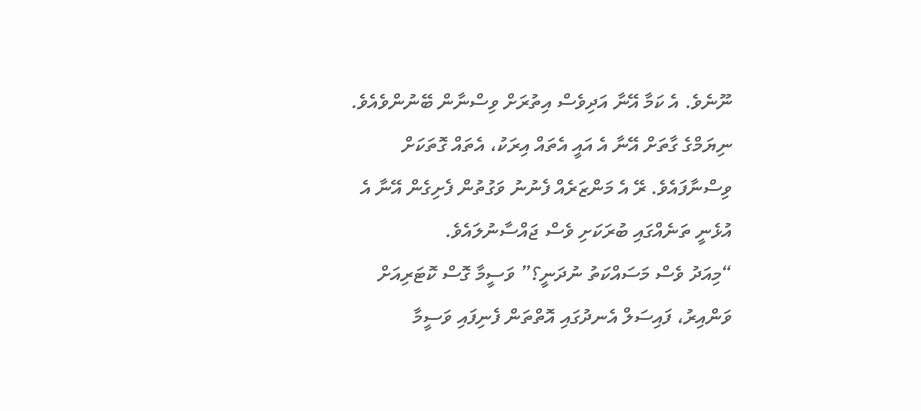ނޫނެވެ. އެ ކަމާ އޭނާ އަދިވެސް އިތުރަށް ވިސްނާން ބޭނުންވެއެވެ. ނިޔަމްގެ ގާތަށް އޭނާ އެ އައީ އެތައް އިރަކު، އެތައް ގޮތަކަށް ވިސްނާފައެވެ. ރޭ އެ މަންޒަރެއް ފެނުނު ވަގުތުން ފެށިގެން އޭނާ އެ އުޅެނީ ތަނެއްގައި ބުރަކަށި ވެސް ޖައްސާނުލައެވެ.
“މިއަދު ވެސް މަސައްކަތު ނުދަނީ؟” ވަސީމާ ގޮސް ކޮޓަރިއަށް ވަންއިރު، ފައިސަލް އެނދުގައި އޮތްތަން ފެނިފައި ވަސީމާ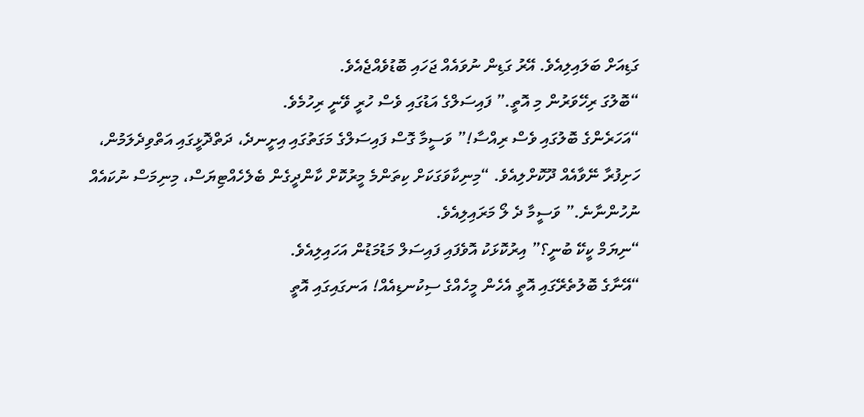ގަޑިއަށް ބަލައިލިއެވެ. އޭރު ގަޑިން ނުވައެއް ޖަހައި ބޮޑުވެއްޖެއެވެ.
“ބޮލުގަ ރިހޭވަރުން މި އޮތީ.” ފައިސަލްގެ އަޑުގައި ވެސް ހުރީ ވޭނީ ރިހުމެވެ.
“އަހަރެންގެ ބޮލުގައި ވެސް ރިއްސާ!” ވަސީމާ ގޮސް ފައިސަލްގެ މަގަތުގައި އިށީނދެ، ދަތްދޮޅީގައި އަތްވިދެލަމުން، ހަށިފުރާ ނޭވާއެއް ދޫކޮށްލިއެވެ. “މިނިކާވަގަކަށް ކިތަންމެ މީރުކޮށް ކާންދީގެން ބެލެހެއްޓިޔަސް، މިނިމަސް ނުކައެއް ނުހުންނާނެ.” ވަސީމާ ދެ ލޯ މަރައިލިއެވެ.
“ނިޔަމް ކީކޭ ބުނީ؟” އިރުކޮޅަކު އޮވެފައި ފައިސަލް މަޑުމަޑުން އަހައިލިއެވެ.
“އޭނާގެ ބޮލުތެރޭގައި އޮތީ އެހެން މީހެއްގެ ސިކުނޑިއެއް! އަނގައިގައި އޮތީ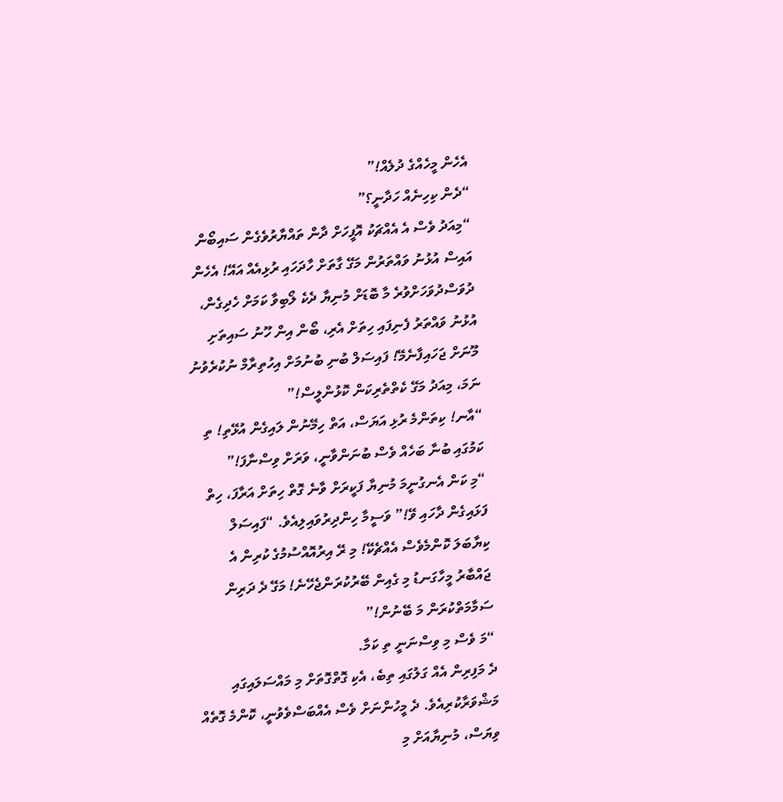އެހެން މީހެއްގެ ދުލެއް!”
“ދެން ކިހިނެއް ހަދާނީ؟”
“މިއަދު ވެސް އެ އެއްޗަކު އޮފީހަށް ދާން ތައްޔާރުވެގެން ސައިބޯން އައިސް އުޅުނު ވައްތަރުން މަގޭ ގާތަށް ހާދަހައި ރުޅިއެއް އައޭ! އެހެން ދުވަސްދުވަހަށްވުރެ މާ ބޮޑަށް މުނިޔާ ދެކެ ލޯބިވާ ކަމަށް ހެދިގެން، އުޅުނު ވައްތަރު ފެނިފައި ހިތަށް އެރި، ބޯން އިން ހޫނު ސައިތަށި މޫނަށް ޖަހައިފާނެމޭ! ފައިސަލް ބުނި ބުނުމަށް އިހުތިރާމް ނުކުރެވުނު ނަމަ، މިއަދު މަގޭ ކެތްތެރިކަން ކޮޅުންލީސް!”
“އާނ! ކިތަންމެ ރުޅި އަޔަސް، އަތް ހިމޭނުން ލައިގެން އުޅޭތި! ތި ކަމުގައި ބުނާ ބަހެއް ވެސް ބުނަންވާނީ، ވަރަށް ވިސްނާފަ!”
“މި ކަން އެނގުނީމަ މުނިޔާ ފަކީރަށް ވާނެ ގޮތް ހިތަށް އަރާފަ، ހިތް ފަޅައިގެން ދާހައި ވޭ!” ވަސީމާ ހިންދިރުވައިލިއެވެ. “ފައިސަލް ކިޔާބަލަ ކޮންމެވެސް އެއްޗެކޭ! މި ރޭ އިރުއޮއްސުމުގެ ކުރިން އެ ޖައްބާރު މީހާގަނޑު މި ގެއިން ބޭރުކުރަންޖެހޭނެ! މަގޭ ދެ ދަރިން ސަމާމަތްކުރަން މަ ބޭނުން!”
“މަ ވެސް މި ވިސްނަނީ ތި ކަމާ.
ދެ މަފިރިން އެއް ގަލުގައި ތިބެ، އެކި ގޮތްގޮތަށް މި މައްސަލައިގައި މަޝްވަރާކުރިއެވެ. ދެ މީހުންނަށް ވެސް އެއްބަސްވެވުނީ، ކޮންމެ ގޮތެއް ވިޔަސް، މުނިޔާއަށް މި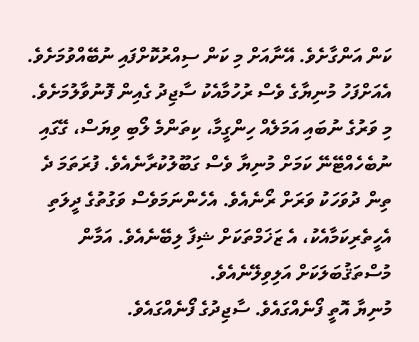ކަން އަންގާށެވެ. އޭނާއަށް މި ކަން ސިއްރުކޮށްފައި ނުބޭއްވުމަށެވެ. އެއަށްފަހު މުނިޔާގެ ވެސް ރުހުމާއެކު ސާޖިދު ގެއިން ފޮނުވާލުމަށެވެ. މި ވަރުގެ ނުބައި އަމަލެއް ހިންގީމާ، ކިތަންމެ ލޯބި ވިޔަސް، ގޭގައި ނުބެހެއްޓޭނޭ ކަމަށް މުނިޔާ ވެސް ގަބޫލުކުރާނެއެވެ. ފުރަތަމަ ދެ ތިން ދުވަހަކު ވަރަށް ރޯނެއެވެ. އެހެންނަމަވެސް ވަގުތުގެ ދީލަތި އެހީތެރިކަމާއެކު، އެ ޒަޚަމްތަކަށް ޝިފާ ލިބޭނެއެވެ. އަމާން މުސްތަޤުބަލަކަށް އަލިވިލޭނެއެވެ.
މުނިޔާ އޮތީ ފޯނެއްގައެވެ. ސާޖިދުގެ ފޯނެއްގައެވެ.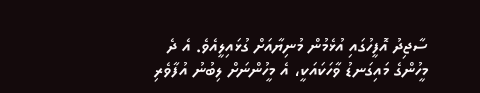ސާޖިދު އޮފީހުގައި އުޅެމުން މުނިޔާއަށް ގުޅައިލީއެވެ. އެ ދެ މީހުންގެ މައިގަނޑު ވާހަކައަކީ، އެ މީހުންނަށް ލިބުނު އުފާވެރި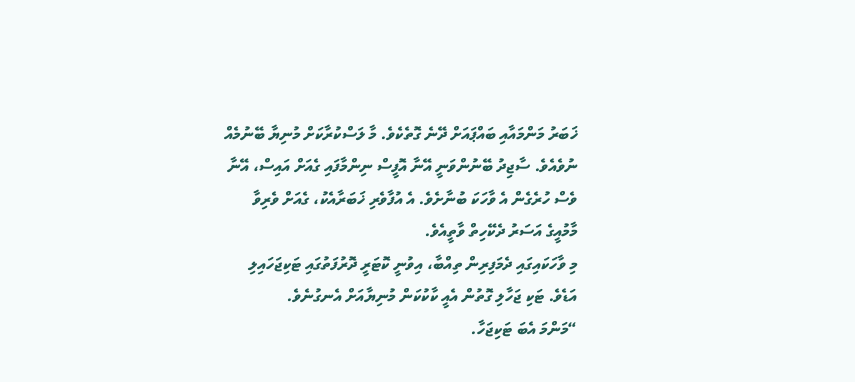ޚަބަރު މަންމައާއި ބައްޕައަށް ދޭނެ ގޮތެކެވެ. މާ ލަސްކުރާކަށް މުނިޔާ ބޭނުމެއް ނުވެއެވެ. ސާޖިދު ބޭނުންވަނީ އޭނާ އޮފީސް ނިންމާފައި ގެއަށް އައިސް، އޭނާ ވެސް ހުރެގެން އެ ވާހަކަ ބުނާށެވެ. އެ އުފާވެރި ޚަބަރާއެކު، ގެއަށް ވެރިވާ މާމުއީގެ އަސަރު ދެކޭހިތް ވާތީއެވެ.
މި ވާހަކައިގައި ދެމަފިރިން ތިއްބާ، އިވުނީ ކޮޓަރީ ދޮރުފަތުގައި ޓަކިޖަހައިލި އަޑެވެ. ޓަކި ޖަހާލި ގޮތުން އެއީ ކާކުކަން މުނިޔާއަށް އެނގުނެވެ.
“މަންމަ އެބަ ޓަކިޖަހާ.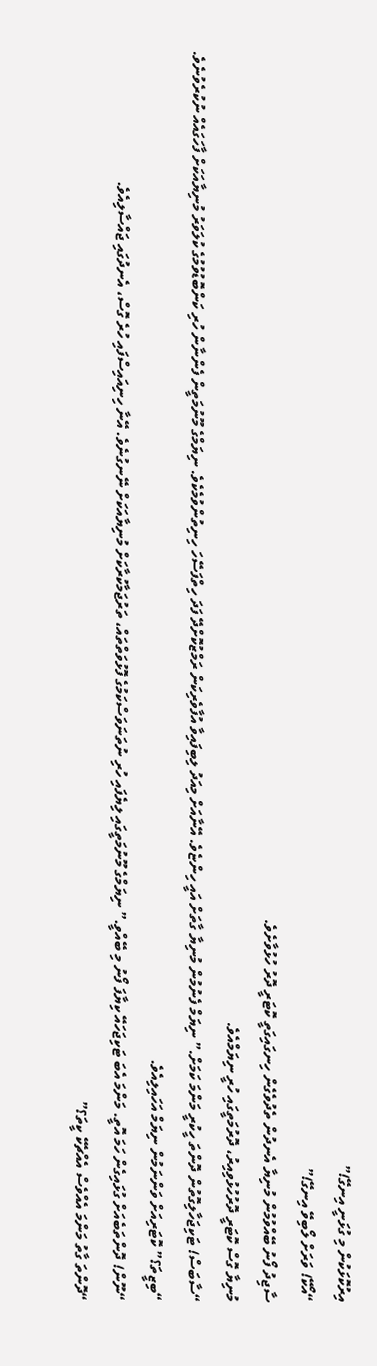އިރުކޮޅަކުން މި ގުޅަނީ އިނގޭ!”
“އޯކޭ! ވަރަށް ލޯބިވޭ އިނގޭ!”
ސާޖިދު ފޯނު ބޭއްވުމުން މުނިޔާ އެނދުން ތެދުވެގެން ހިނގައިގަތީ ކޮޓަރީ ދޮރު ހުޅުވާށެވެ.
މުނިޔާ ގޮސް ކޮޓަރީ ދޮރުހުޅުވިއިރު، ދޮރުމަތީގައި ހުރީ ނިޔަމްއެވެ.
“ސާބަސް! ޓަކިޖަހާލިގޮތުން ދޮންތަ ހީކުރީ މަންމަ ކަމަށް.” ނިޔަމް ފެނުމުން މުނިޔާ ގާތަށް އައީ ހިންޏެވެ. އޭނާއަށް މިއަދު ލިބިފައިވާ އުފާވެރިކަން ރަމްޒުކޮށްދޭ ފަދަ ހިތްފަސޭހަ ހިނިތުންވުމެކެވެ. ނިޔަމްގެ މޫނުމަތީން ފެންނާން ހުރި ކަންބޮޑުވުމުގެ ކުލަވަރު މުނިޔާއަކަށް ފާހަގައެއް ނުކުރެވުނެވެ.
“ބިޒީތަ؟” ކޮޓަރިއަށް ވަންނަމުން ނިޔަމް އަހައިލިއެވެ.
“ނޫން! ދޮންތަބެއަށް ގުޅައިގެން ހަމަ އޮތީ. މަންމަ އެބަ ޓަކިޖަހައޭ ކިޔާފަ ފޯނު މި ބޭއްވީ.” ނިޔަމްގެ މޫނުމަތީގައި ލިޔެފައި ހުރި ނުތަނަވަސްކަމުގެ ފޮޅުވަތްތައް، ތަރުޖަމާކުރާކަށް މުނިޔާއަކަށް ނޭނގުނެވެ. އޭނާ ހިނިއައިސްފައި ހުރެ ގޮސް، އެނދުގައި ޖައްސާލިއެވެ.
“ދޮންތަ ގާތު މަންމަ އެއްވެސް އެއްޗެކޭ ކީތަ؟”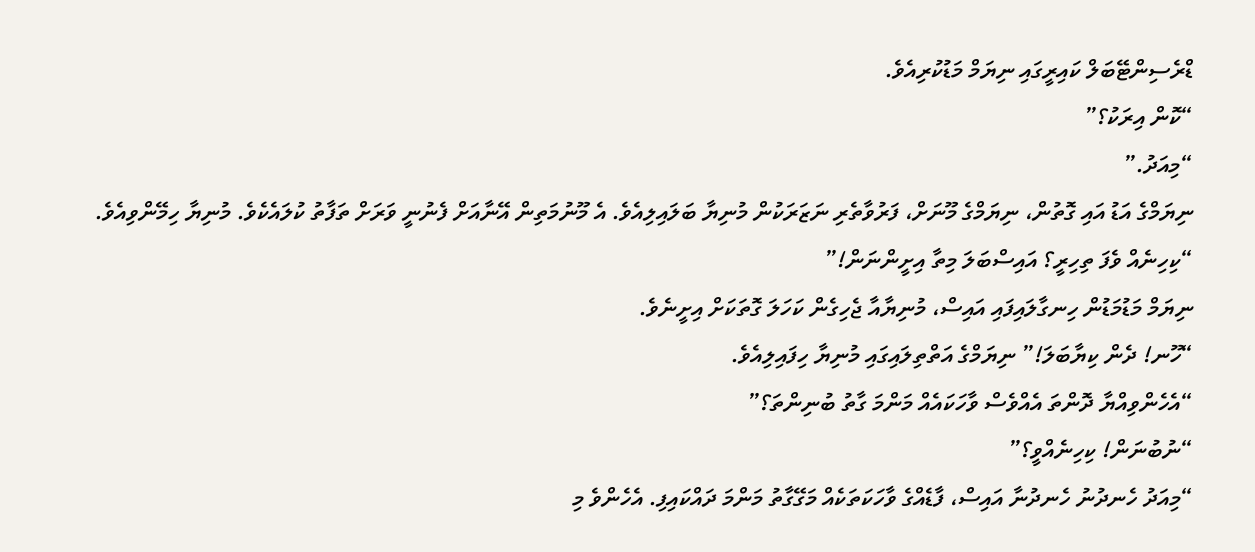ޑްރެސިންޓޭބަލް ކައިރީގައި ނިޔަމް މަޑުކުރިއެވެ.
“ކޮން އިރަކު؟”
“މިއަދު.”
ނިޔަމްގެ އަޑު އައި ގޮތުން، ނިޔަމްގެ މޫނަށް، ފަރުވާތެރި ނަޒަރަކުން މުނިޔާ ބަލައިލިއެވެ. އެ މޫނުމަތިން އޭނާއަށް ފެނުނީ ވަރަށް ތަފާތު ކުލައެކެވެ. މުނިޔާ ހިމޭންވިއެވެ.
“ކިހިނެއް ވެފަ ތިހިރީ؟ އައިސްބަލަ މިތާ އިށީންނަން!”
ނިޔަމް މަޑުމަޑުން ހިނގާލައިފައި އައިސް، މުނިޔާއާ ޖެހިގެން ކަހަލަ ގޮތަކަށް އިށީނެވެ.
“ހޫނ! ދެން ކިޔާބަލަ!” ނިޔަމްގެ އަތްތިލައިގައި މުނިޔާ ހިފައިލިއެވެ.
“އެހެންވިއްޔާ ދޮންތަ އެއްވެސް ވާހަކައެއް މަންމަ ގާތު ބުނިންތަ؟”
“ނުބުނަން! ކިހިނެއްވީ؟”
“މިއަދު ހެނދުނު ހެނދުނާ އައިސް، ފާޑެއްގެ ވާހަކަތަކެއް މަގޭގާތު މަންމަ ދައްކައިފި. އެހެންވެ މި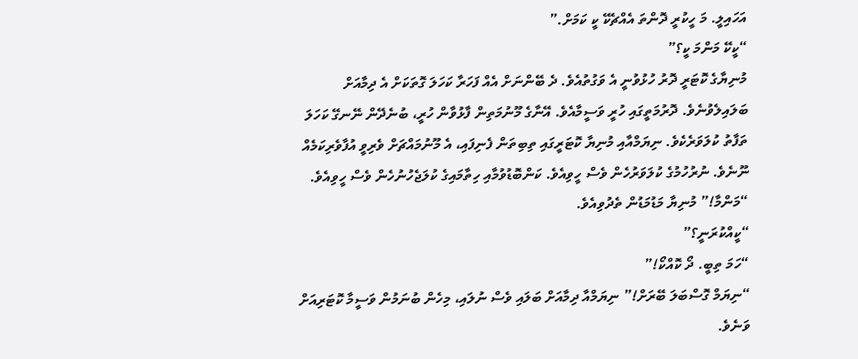އަހައިލީ. މަ ހީކުރީ ދޮންތަ އެއްޗެކޭ ކީ ކަމަށް.”
“ކީކޭ މަންމަ ކީ؟”
މުނިޔާގެ ކޮޓަރީ ދޮރު ހުޅުވުނީ އެ ވަގުތުއެވެ. ދެ ބޭންނަށް އެއް ފަހަރާ ކަހަލަ ގޮތަކަށް އެ ދިމާއަށް ބަލައިލެވުނެވެ. ދޮރުމަތީގައި ހުރީ ވަސީމާއެވެ. އޭނާގެ މޫނުމަތިން ފާޅުވާން ހުރީ، ބުނެދޭން ނޭނގޭ ކަހަލަ ތަފާތު ކުލަވަރެކެވެ. ނިޔަމްއާއި މުނިޔާ ކޮޓަރީގައި ތިބިތަން ފެނިފައި، އެ މޫނުމައްޗަށް ވެރިވީ އުފާވެރިކަމެއް ނޫނެވެ. ނުރުހުމުގެ ކުލަވަރުހެން ވެސް ހީވިއެވެ. ކަންބޮޑުވުމާއި ހިތާމައިގެ ކުލަޖެހުނުހެން ވެސް ހީވިއެވެ.
“މަންމާ!” މުނިޔާ މަޑުމަޑުން ތެދުވިއެވެ.
“ކީއްކުރަނީ؟”
“ހަމަ ތިބީ. ދޯ ކޮއްކޯ!”
“ނިޔަމް ގޮސްބަލަ ބޭރަށް!” ނިޔަމްއާ ދިމާއަށް ބަލައި ވެސް ނުލައި، މިހެން ބުނަމުން ވަސީމާ ކޮޓަރިއަށް ވަނެވެ.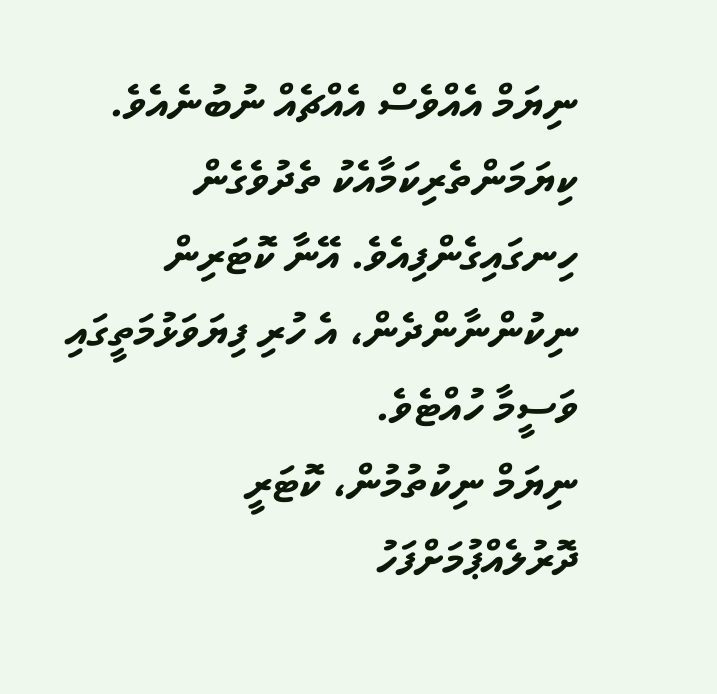ނިޔަމް އެއްވެސް އެއްޗެއް ނުބުނެއެވެ. ކިޔަމަންތެރިކަމާއެކު ތެދުވެގެން ހިނގައިގެންފިއެވެ. އޭނާ ކޮޓަރިން ނިކުންނާންދެން، އެ ހުރި ފިޔަވަޅުމަތީގައި ވަސީމާ ހުއްޓެވެ.
ނިޔަމް ނިކުތުމުން، ކޮޓަރީ ދޮރުލެއްޕުމަށްފަހު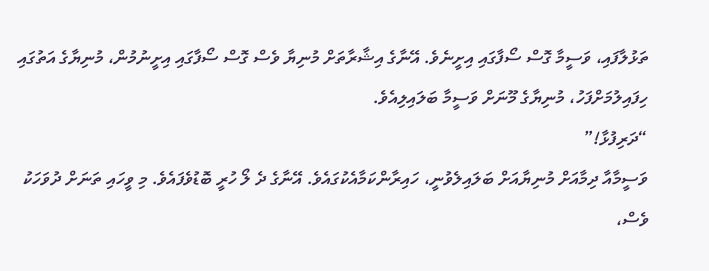ތަޅުލާފައި، ވަސީމާ ގޮސް ސޯފާގައި އިށީނެވެ. އޭނާގެ އިޝާރާތަށް މުނިޔާ ވެސް ގޮސް ސޯފާގައި އިށީނުމުން، މުނިޔާގެ އަތުގައި ހިފައިލުމަށްފަހު، މުނިޔާގެ މޫނަށް ވަސީމާ ބަލައިލިއެވެ.
“ދަރިފުޅާ!”
ވަސީމާއާ ދިމާއަށް މުނިޔާއަށް ބަލައިލެވުނީ، ހައިރާންކަމާއެކުގައެވެ. އޭނާގެ ދެ ލޯ ހުރީ ބޮޑުވެފައެވެ. މި ވީހައި ތަނަށް ދުވަހަކު ވެސް،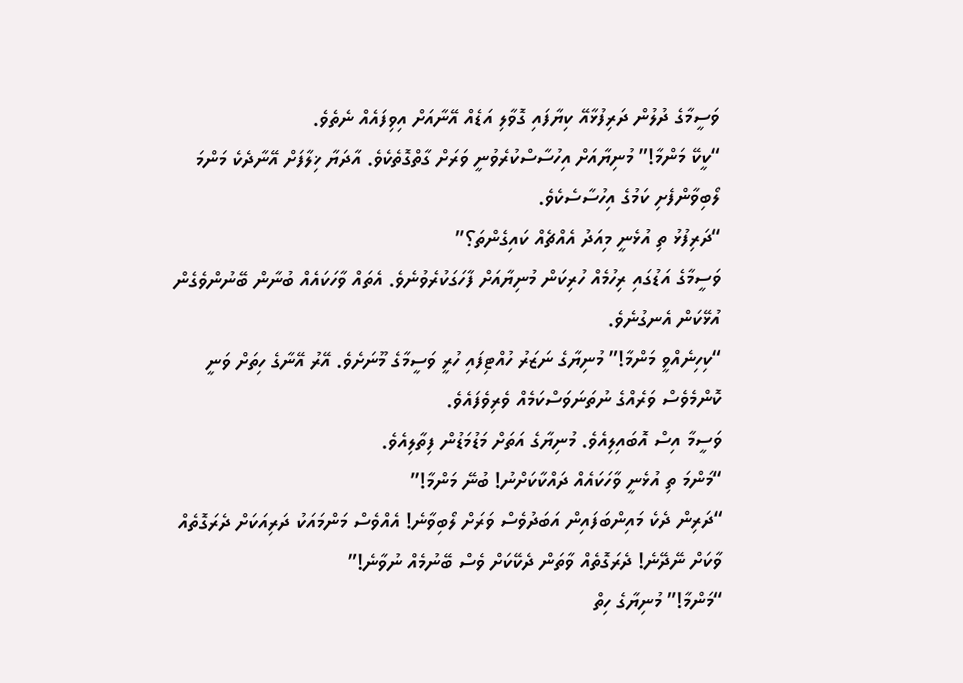ވަސީމާގެ ދުލުން ދަރިފުޅާއޭ ކިޔާފައި ގޮވާލި އަޑެއް އޭނާއަށް އިވިފައެއް ނެތެވެ.
“ކީކޭ މަންމާ!” މުނިޔާއަށް އިހުސާސްކުރެވުނީ ވަރަށް ގާތްގޮތެކެވެ. އާދަޔާ ޚިލާފަށް އޭނާދެކެ މަންމަ ލޯބިވާންފެށި ކަމުގެ އިހުސާސެކެވެ.
“ދަރިފުޅު ތި އުޅެނީ މިއަދު އެއްޗެއް ކައިގެންތަ؟”
ވަސީމާގެ އަޑުގައި ރިހުމެއް ހުރިކަން މުނިޔާއަށް ފާހަގަކުރެވުނެވެ. އެތައް ވާހަކައެއް ބުނާން ބޭނުންވެގެން އުޅޭކަން އެނގުނެވެ.
“ކިހިނެއްވީ މަންމާ!” މުނިޔާގެ ނަޒަރު ހުއްޓިފައި ހުރީ ވަސީމާގެ މޫނަށެވެ. އޭރު އޭނާގެ ހިތަށް ވަނީ ކޮންމެވެސް ވަރެއްގެ ނުތަނަވަސްކަމެއް ވެރިވެފައެވެ.
ވަސީމާ އިސް އޮބައިލިއެވެ. މުނިޔާގެ އަތަށް މަޑުމަޑުން ފިތާލިއެވެ.
“މަންމަ ތި އުޅެނީ ވާހަކައެއް ދައްކާކަށްނު! ބުނޭ މަންމާ!”
“ދަރިން ދެކެ މައިންބަފައިން އަބަދުވެސް ވަރަށް ލޯބިވާނެ! އެއްވެސް މަންމައަކު ދަރިއަކަށް ދެރަގޮތެއް ވާކަށް ނޭދޭނެ! ދެރަގޮތެއް ވާތަން ދެކޭކަށް ވެސް ބޭނުމެއް ނުވާނެ!”
“މަންމާ!” މުނިޔާގެ ހިތް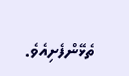ތެޅޭންފެށިއެވެ.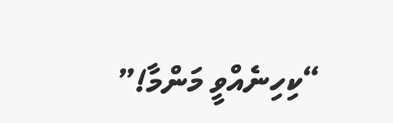“ކިހިނެއްވީ މަންމާ!”